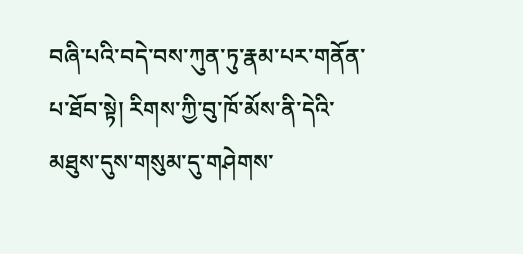བཞི་པའི་བདེ་བས་ཀུན་ཏུ་རྣམ་པར་གནོན་པ་ཐོབ་སྟེ། རིགས་ཀྱི་བུ་ཁོ་མོས་ནི་དེའི་ མཐུས་དུས་གསུམ་དུ་གཤེགས་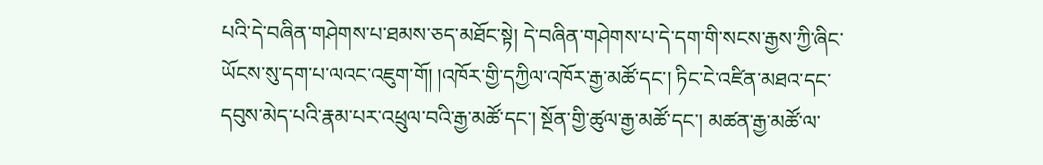པའི་དེ་བཞིན་གཤེགས་པ་ཐམས་ཅད་མཐོང་སྟེ། དེ་བཞིན་གཤེགས་པ་དེ་དག་གི་སངས་རྒྱས་ཀྱི་ཞིང་ཡོངས་སུ་དག་པ་ལའང་འཇུག་གོ། །འཁོར་གྱི་དཀྱིལ་འཁོར་རྒྱ་མཚོ་དང་། ཏིང་ངེ་འཛིན་མཐའ་དང་དབུས་མེད་པའི་རྣམ་པར་འཕྲུལ་བའི་རྒྱ་མཚོ་དང་། སྔོན་གྱི་ཚུལ་རྒྱ་མཚོ་དང་། མཚན་རྒྱ་མཚོ་ལ་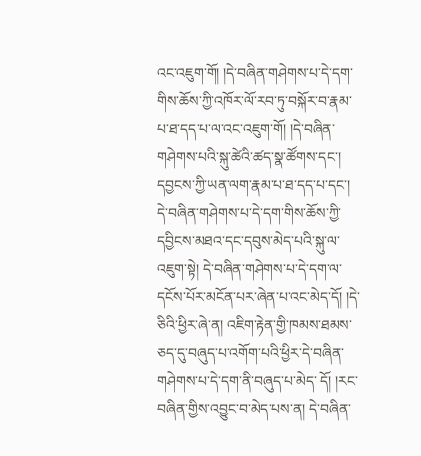འང་འཇུག་གོ། །དེ་བཞིན་གཤེགས་པ་དེ་དག་གིས་ཆོས་ཀྱི་འཁོར་ལོ་རབ་ཏུ་བསྐོར་བ་རྣམ་ པ་ཐ་དད་པ་ལ་འང་འཇུག་གོ། །དེ་བཞིན་གཤེགས་པའི་སྐུ་ཚེའི་ཚད་སྣ་ཚོགས་དང་། དབྱངས་ཀྱི་ཡན་ལག་རྣམ་པ་ཐ་དད་པ་དང་། དེ་བཞིན་གཤེགས་པ་དེ་དག་གིས་ཆོས་ཀྱི་དབྱིངས་མཐའ་དང་དབུས་མེད་པའི་སྐུ་ལ་ འཇུག་སྟེ། དེ་བཞིན་གཤེགས་པ་དེ་དག་ལ་དངོས་པོར་མངོན་པར་ཞེན་པ་འང་མེད་དོ། །དེ་ཅིའི་ཕྱིར་ཞེ་ན། འཇིག་རྟེན་གྱི་ཁམས་ཐམས་ཅད་དུ་བཞུད་པ་འགོག་པའི་ཕྱིར་དེ་བཞིན་གཤེགས་པ་དེ་དག་ནི་བཞུད་པ་མེད་ དོ། །རང་བཞིན་གྱིས་འབྱུང་བ་མེད་པས་ན། དེ་བཞིན་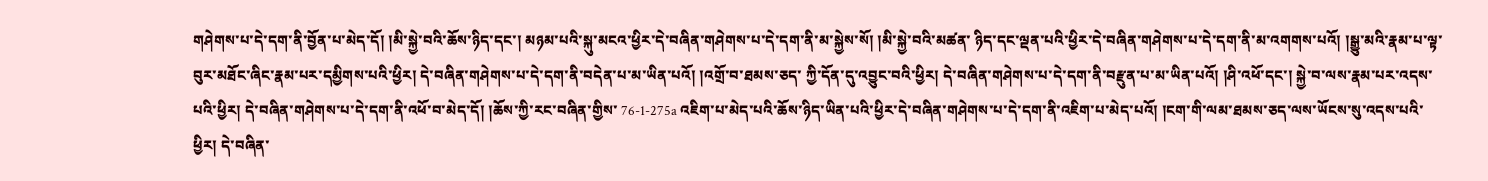གཤེགས་པ་དེ་དག་ནི་བྱོན་པ་མེད་དོ། །མི་སྐྱེ་བའི་ཆོས་ཉིད་དང་། མཉམ་པའི་སྐུ་མངའ་ཕྱིར་དེ་བཞིན་གཤེགས་པ་དེ་དག་ནི་མ་སྐྱེས་སོ། །མི་སྐྱེ་བའི་མཚན་ ཉིད་དང་ལྡན་པའི་ཕྱིར་དེ་བཞིན་གཤེགས་པ་དེ་དག་ནི་མ་འགགས་པའོ། །སྒྱུ་མའི་རྣམ་པ་ལྟ་བུར་མཐོང་ཞིང་རྣམ་པར་དམྱིགས་པའི་ཕྱིར། དེ་བཞིན་གཤེགས་པ་དེ་དག་ནི་བདེན་པ་མ་ཡིན་པའོ། །འགྲོ་བ་ཐམས་ཅད་ ཀྱི་དོན་དུ་འབྱུང་བའི་ཕྱིར། དེ་བཞིན་གཤེགས་པ་དེ་དག་ནི་བརྫུན་པ་མ་ཡིན་པའོ། །ཤི་འཕོ་དང་། སྐྱེ་བ་ལས་རྣམ་པར་འདས་པའི་ཕྱིར། དེ་བཞིན་གཤེགས་པ་དེ་དག་ནི་འཕོ་བ་མེད་དོ། །ཆོས་ཀྱི་རང་བཞིན་གྱིས་ 76-1-275a འཇིག་པ་མེད་པའི་ཆོས་ཉིད་ཡིན་པའི་ཕྱིར་དེ་བཞིན་གཤེགས་པ་དེ་དག་ནི་འཇིག་པ་མེད་པའོ། །ངག་གི་ལམ་ཐམས་ཅད་ལས་ཡོངས་སུ་འདས་པའི་ཕྱིར། དེ་བཞིན་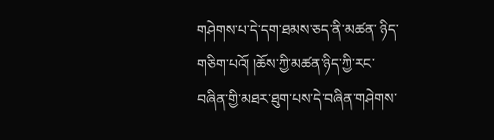གཤེགས་པ་དེ་དག་ཐམས་ཅད་ནི་མཚན་ ཉིད་གཅིག་པའོ། །ཆོས་ཀྱི་མཚན་ཉིད་ཀྱི་རང་བཞིན་གྱི་མཐར་ཐུག་པས་དེ་བཞིན་གཤེགས་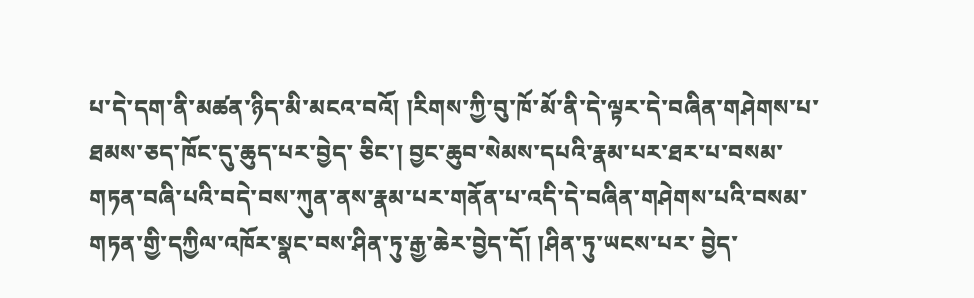པ་དེ་དག་ནི་མཚན་ཉིད་མི་མངའ་བའོ། །རིགས་ཀྱི་བུ་ཁོ་མོ་ནི་དེ་ལྟར་དེ་བཞིན་གཤེགས་པ་ཐམས་ཅད་ཁོང་དུ་ཆུད་པར་བྱེད་ ཅིང་། བྱང་ཆུབ་སེམས་དཔའི་རྣམ་པར་ཐར་པ་བསམ་གཏན་བཞི་པའི་བདེ་བས་ཀུན་ནས་རྣམ་པར་གནོན་པ་འདི་དེ་བཞིན་གཤེགས་པའི་བསམ་གཏན་གྱི་དཀྱིལ་འཁོར་སྣང་བས་ཤིན་ཏུ་རྒྱ་ཆེར་བྱེད་དོ། །ཤིན་ཏུ་ཡངས་པར་ བྱེད་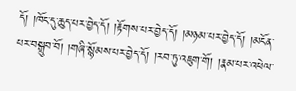དོ། །ཁོང་དུ་ཆུད་པར་བྱེད་དོ། །རྟོགས་པར་བྱེད་དོ། །མཉམ་པར་བྱེད་དོ། །མངོན་པར་བསྒྲུབ་བོ། །གཞི་སྙོམས་པར་བྱེད་དོ། །རབ་ཏུ་འཇུག་གོ། །རྣམ་པར་འཕེལ་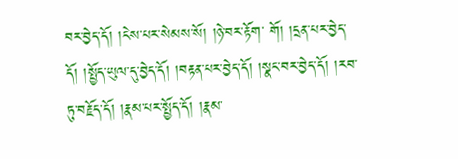བར་བྱེད་དོ། །ངེས་པར་སེམས་སོ། །ཉེ་བར་རྟོག་ གོ། །དྲན་པར་བྱེད་དོ། །སྤྱོད་ཡུལ་དུ་བྱེད་དོ། །བརྟན་པར་བྱེད་དོ། །སྣང་བར་བྱེད་དོ། །རབ་ཏུ་བརྗོད་དོ། །རྣམ་པར་སྤྱོད་དོ། །རྣམ་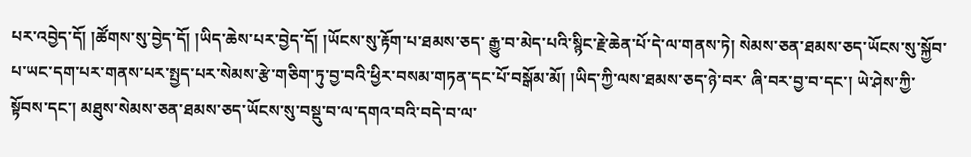པར་འབྱེད་དོ། །ཚོགས་སུ་བྱེད་དོ། །ཡིད་ཆེས་པར་བྱེད་དོ། །ཡོངས་སུ་རྟོག་པ་ཐམས་ཅད་ རྒྱུ་བ་མེད་པའི་སྙིང་རྗེ་ཆེན་པོ་དེ་ལ་གནས་ཏེ། སེམས་ཅན་ཐམས་ཅད་ཡོངས་སུ་སྐྱོབ་པ་ཡང་དག་པར་གནས་པར་སྤྱད་པར་སེམས་རྩེ་གཅིག་ཏུ་བྱ་བའི་ཕྱིར་བསམ་གཏན་དང་པོ་བསྒོམ་མོ། །ཡིད་ཀྱི་ལས་ཐམས་ཅད་ཉེ་བར་ ཞི་བར་བྱ་བ་དང་། ཡེ་ཤེས་ཀྱི་སྟོབས་དང་། མཐུས་སེམས་ཅན་ཐམས་ཅད་ཡོངས་སུ་བསྡུ་བ་ལ་དགའ་བའི་བདེ་བ་ལ་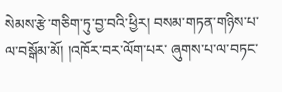སེམས་རྩེ་གཅིག་ཏུ་བྱ་བའི་ཕྱིར། བསམ་གཏན་གཉིས་པ་ལ་བསྒོམ་མོ། །འཁོར་བར་ལོག་པར་ ཞུགས་པ་ལ་བཏང་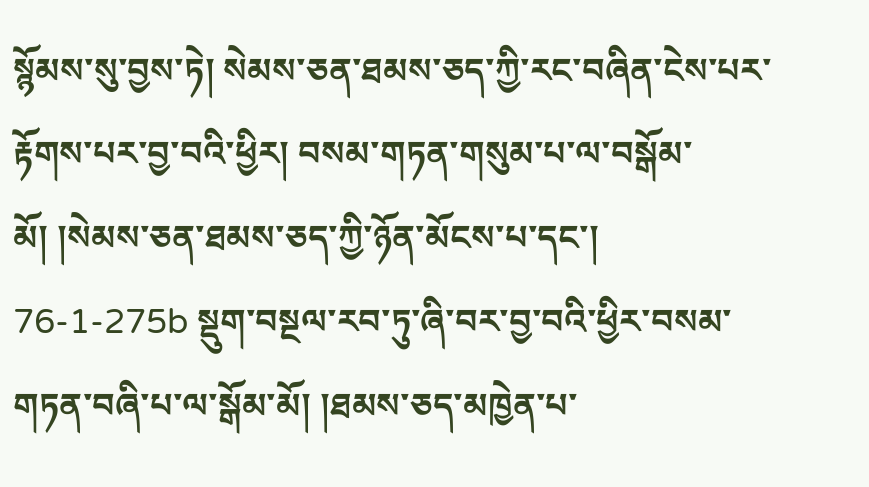སྙོམས་སུ་བྱས་ཏེ། སེམས་ཅན་ཐམས་ཅད་ཀྱི་རང་བཞིན་ངེས་པར་རྟོགས་པར་བྱ་བའི་ཕྱིར། བསམ་གཏན་གསུམ་པ་ལ་བསྒོམ་མོ། །སེམས་ཅན་ཐམས་ཅད་ཀྱི་ཉོན་མོངས་པ་དང་། 76-1-275b སྡུག་བསྔལ་རབ་ཏུ་ཞི་བར་བྱ་བའི་ཕྱིར་བསམ་གཏན་བཞི་པ་ལ་སྒོམ་མོ། །ཐམས་ཅད་མཁྱེན་པ་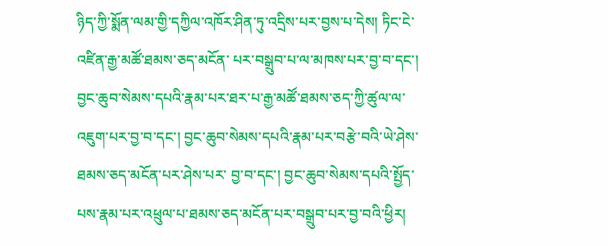ཉིད་ཀྱི་སྨོན་ལམ་གྱི་དཀྱིལ་འཁོར་ཤིན་ཏུ་འདྲིས་པར་བྱས་པ་དེས། ཏིང་ངེ་འཛིན་རྒྱ་མཚོ་ཐམས་ཅད་མངོན་ པར་བསྒྲུབ་པ་ལ་མཁས་པར་བྱ་བ་དང་། བྱང་ཆུབ་སེམས་དཔའི་རྣམ་པར་ཐར་པ་རྒྱ་མཚོ་ཐམས་ཅད་ཀྱི་ཚུལ་ལ་འཇུག་པར་བྱ་བ་དང་། བྱང་ཆུབ་སེམས་དཔའི་རྣམ་པར་བརྩེ་བའི་ཡེ་ཤེས་ཐམས་ཅད་མངོན་པར་ཤེས་པར་ བྱ་བ་དང་། བྱང་ཆུབ་སེམས་དཔའི་སྤྱོད་པས་རྣམ་པར་འཕྲུལ་པ་ཐམས་ཅད་མངོན་པར་བསྒྲུབ་པར་བྱ་བའི་ཕྱིར།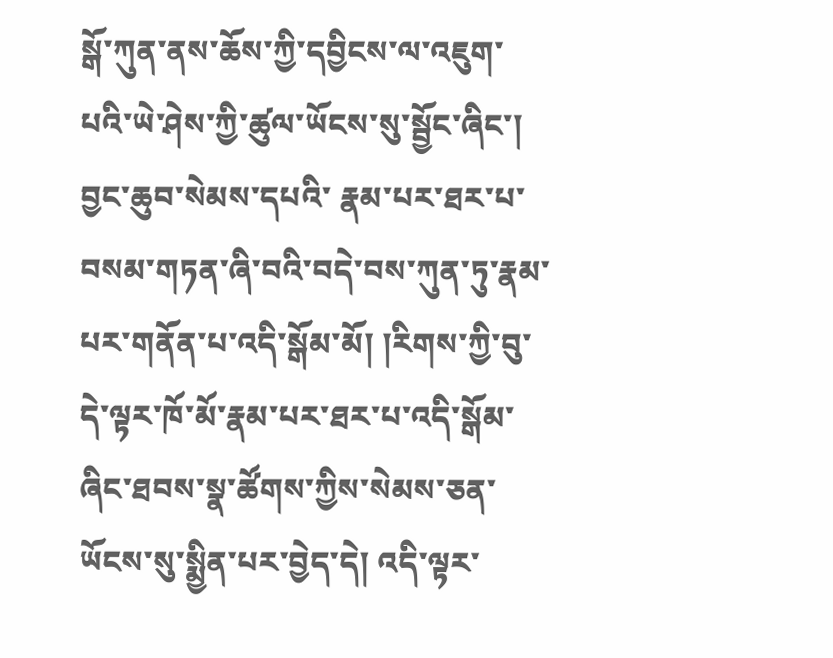སྒོ་ཀུན་ནས་ཆོས་ཀྱི་དབྱིངས་ལ་འཇུག་པའི་ཡེ་ཤེས་ཀྱི་ཚུལ་ཡོངས་སུ་སྦྱོང་ཞིང་། བྱང་ཆུབ་སེམས་དཔའི་ རྣམ་པར་ཐར་པ་བསམ་གཏན་ཞི་བའི་བདེ་བས་ཀུན་ཏུ་རྣམ་པར་གནོན་པ་འདི་སྒོམ་མོ། །རིགས་ཀྱི་བུ་དེ་ལྟར་ཁོ་མོ་རྣམ་པར་ཐར་པ་འདི་སྒོམ་ཞིང་ཐབས་སྣ་ཚོགས་ཀྱིས་སེམས་ཅན་ཡོངས་སུ་སྨྱིན་པར་བྱེད་དེ། འདི་ལྟར་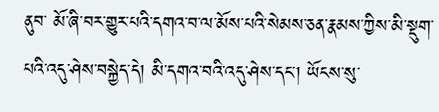ནུབ་ མོ་ཞི་བར་གྱུར་པའི་དགའ་བ་ལ་མོས་པའི་སེམས་ཅན་རྣམས་ཀྱིས་མི་སྡུག་པའི་འདུ་ཤེས་བསྐྱེད་དེ། མི་དགའ་བའི་འདུ་ཤེས་དང་། ཡོངས་སུ་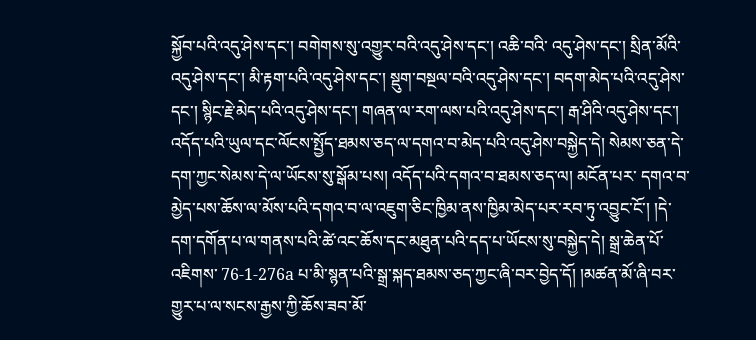སྐྱོབ་པའི་འདུ་ཤེས་དང་། བགེགས་སུ་འགྱུར་བའི་འདུ་ཤེས་དང་། འཆི་བའི་ འདུ་ཤེས་དང་། སྲིན་མོའི་འདུ་ཤེས་དང་། མི་རྟག་པའི་འདུ་ཤེས་དང་། སྡུག་བསྔལ་བའི་འདུ་ཤེས་དང་། བདག་མེད་པའི་འདུ་ཤེས་དང་། སྙིང་རྗེ་མེད་པའི་འདུ་ཤེས་དང་། གཞན་ལ་རག་ལས་པའི་འདུ་ཤེས་དང་། རྒ་ཤིའི་འདུ་ཤེས་དང་། འདོད་པའི་ཡུལ་དང་ལོངས་སྤྱོད་ཐམས་ཅད་ལ་དགའ་བ་མེད་པའི་འདུ་ཤེས་བསྐྱེད་དེ། སེམས་ཅན་དེ་དག་ཀྱང་སེམས་དེ་ལ་ཡོངས་སུ་སྒོམ་པས། འདོད་པའི་དགའ་བ་ཐམས་ཅད་ལ། མངོན་པར་ དགའ་བ་མྱེད་པས་ཆོས་ལ་མོས་པའི་དགའ་བ་ལ་འཇུག་ཅིང་ཁྱིམ་ནས་ཁྱིམ་མེད་པར་རབ་ཏུ་འབྱུང་ངོ་། །དེ་དག་དགོན་པ་ལ་གནས་པའི་ཚེ་འང་ཆོས་དང་མཐུན་པའི་དད་པ་ཡོངས་སུ་བསྐྱེད་དེ། སྒྲ་ཆེན་པོ་འཇིགས་ 76-1-276a པ་མི་སྙན་པའི་སྒྲ་སྐད་ཐམས་ཅད་ཀྱང་ཞི་བར་བྱེད་དོ། །མཚན་མོ་ཞི་བར་གྱུར་པ་ལ་སངས་རྒྱས་ཀྱི་ཆོས་ཟབ་མོ་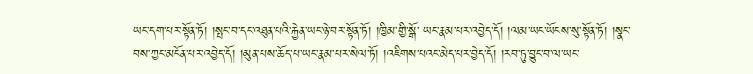ཡང་དག་པར་སྟོན་ཏོ། །སྤང་བ་དང་འཐུན་པའི་རྐྱེན་ཡང་ཉེ་བར་སྟོན་ཏོ། །ཁྱིམ་གྱི་སྒོ་ ཡང་རྣམ་པར་འབྱེད་དོ། །ལམ་ཡང་ཡོངས་སུ་སྟོན་ཏོ། །སྣང་བས་ཀྱང་མངོན་པར་འབྱེད་དོ། །མུན་པས་ཆོད་པ་ཡང་རྣམ་པར་སེལ་ཏོ། །འཇིགས་པའང་མེད་པར་བྱེད་དོ། །རབ་ཏུ་བྱུང་བ་ལ་ཡང་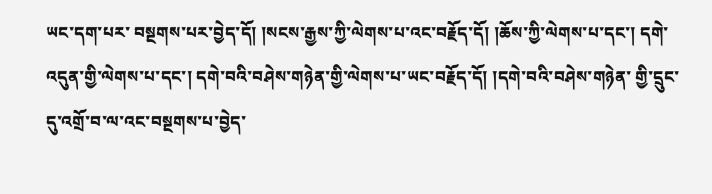ཡང་དག་པར་ བསྔགས་པར་བྱེད་དོ། །སངས་རྒྱས་ཀྱི་ལེགས་པ་འང་བརྗོད་དོ། །ཆོས་ཀྱི་ལེགས་པ་དང་། དགེ་འདུན་གྱི་ལེགས་པ་དང་། དགེ་བའི་བཤེས་གཉེན་གྱི་ལེགས་པ་ཡང་བརྗོད་དོ། །དགེ་བའི་བཤེས་གཉེན་ གྱི་དྲུང་དུ་འགྲོ་བ་ལ་འང་བསྔགས་པ་བྱེད་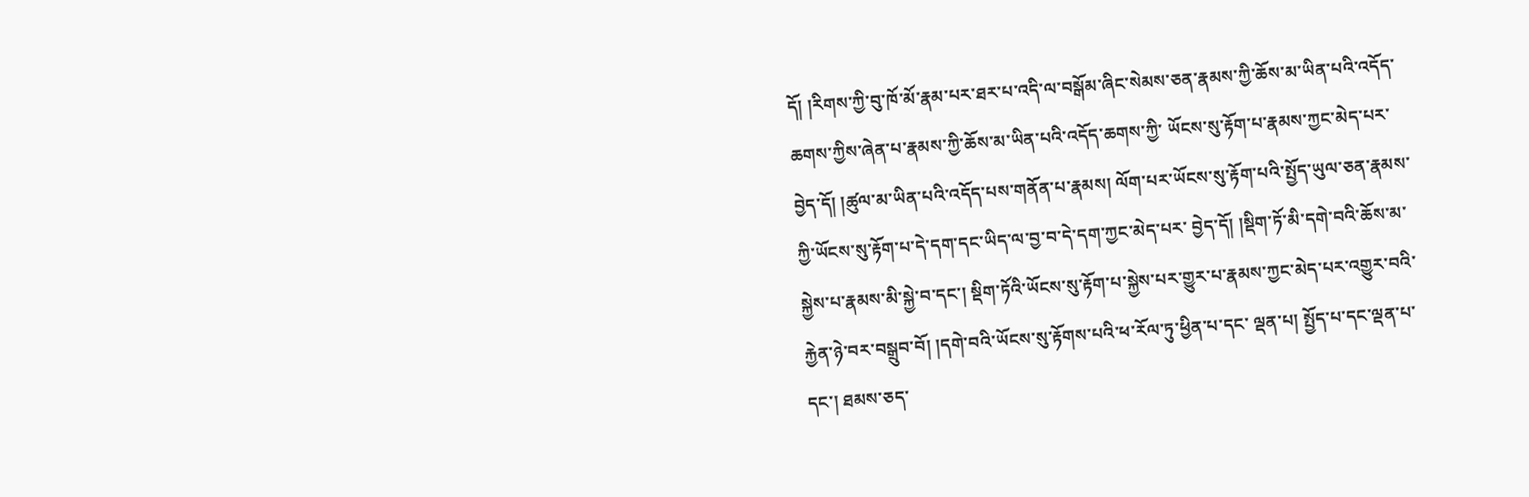དོ། །རིགས་ཀྱི་བུ་ཁོ་མོ་རྣམ་པར་ཐར་པ་འདི་ལ་བསྒོམ་ཞིང་སེམས་ཅན་རྣམས་ཀྱི་ཆོས་མ་ཡིན་པའི་འདོད་ཆགས་ཀྱིས་ཞེན་པ་རྣམས་ཀྱི་ཆོས་མ་ཡིན་པའི་འདོད་ཆགས་ཀྱི་ ཡོངས་སུ་རྟོག་པ་རྣམས་ཀྱང་མེད་པར་བྱེད་དོ། །ཚུལ་མ་ཡིན་པའི་འདོད་པས་གནོན་པ་རྣམས། ལོག་པར་ཡོངས་སུ་རྟོག་པའི་སྤྱོད་ཡུལ་ཅན་རྣམས་ཀྱི་ཡོངས་སུ་རྟོག་པ་དེ་དག་དང་ཡིད་ལ་བྱ་བ་དེ་དག་ཀྱང་མེད་པར་ བྱེད་དོ། །སྡིག་ཏོ་མི་དགེ་བའི་ཆོས་མ་སྐྱེས་པ་རྣམས་མི་སྐྱེ་བ་དང་། སྡིག་ཏོའི་ཡོངས་སུ་རྟོག་པ་སྐྱེས་པར་གྱུར་པ་རྣམས་ཀྱང་མེད་པར་འགྱུར་བའི་རྐྱེན་ཉེ་བར་བསྒྲུབ་བོ། །དགེ་བའི་ཡོངས་སུ་རྟོགས་པའི་ཕ་རོལ་ཏུ་ཕྱིན་པ་དང་ ལྡན་པ། སྤྱོད་པ་དང་ལྡན་པ་དང་། ཐམས་ཅད་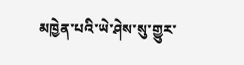མཁྱེན་པའི་ཡེ་ཤེས་སུ་གྱུར་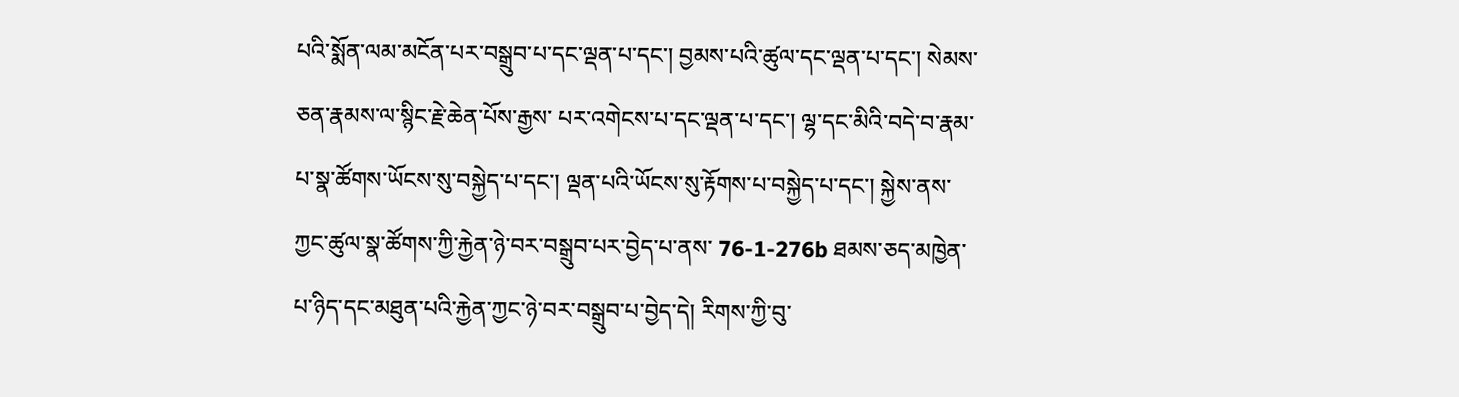པའི་སྨོན་ལམ་མངོན་པར་བསྒྲུབ་པ་དང་ལྡན་པ་དང་། བྱམས་པའི་ཚུལ་དང་ལྡན་པ་དང་། སེམས་ཅན་རྣམས་ལ་སྙིང་རྗེ་ཆེན་པོས་རྒྱས་ པར་འགེངས་པ་དང་ལྡན་པ་དང་། ལྷ་དང་མིའི་བདེ་བ་རྣམ་པ་སྣ་ཚོགས་ཡོངས་སུ་བསྐྱེད་པ་དང་། ལྡན་པའི་ཡོངས་སུ་རྟོགས་པ་བསྐྱེད་པ་དང་། སྐྱེས་ནས་ཀྱང་ཚུལ་སྣ་ཚོགས་ཀྱི་རྐྱེན་ཉེ་བར་བསྒྲུབ་པར་བྱེད་པ་ནས་ 76-1-276b ཐམས་ཅད་མཁྱེན་པ་ཉིད་དང་མཐུན་པའི་རྐྱེན་ཀྱང་ཉེ་བར་བསྒྲུབ་པ་བྱེད་དེ། རིགས་ཀྱི་བུ་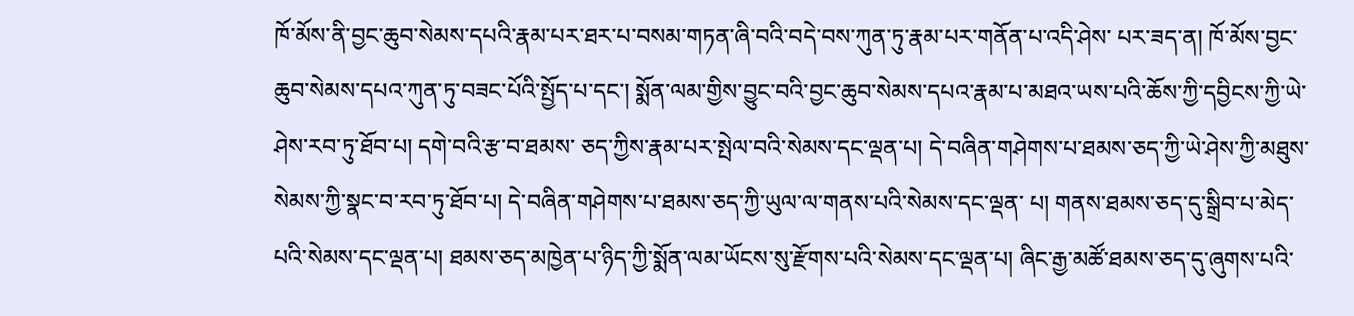ཁོ་མོས་ནི་བྱང་ཆུབ་སེམས་དཔའི་རྣམ་པར་ཐར་པ་བསམ་གཏན་ཞི་བའི་བདེ་བས་ཀུན་ཏུ་རྣམ་པར་གནོན་པ་འདི་ཤེས་ པར་ཟད་ན། ཁོ་མོས་བྱང་ཆུབ་སེམས་དཔའ་ཀུན་ཏུ་བཟང་པོའི་སྤྱོད་པ་དང་། སྨོན་ལམ་གྱིས་བྱུང་བའི་བྱང་ཆུབ་སེམས་དཔའ་རྣམ་པ་མཐའ་ཡས་པའི་ཆོས་ཀྱི་དབྱིངས་ཀྱི་ཡེ་ཤེས་རབ་ཏུ་ཐོབ་པ། དགེ་བའི་རྩ་བ་ཐམས་ ཅད་ཀྱིས་རྣམ་པར་སྤེལ་བའི་སེམས་དང་ལྡན་པ། དེ་བཞིན་གཤེགས་པ་ཐམས་ཅད་ཀྱི་ཡེ་ཤེས་ཀྱི་མཐུས་སེམས་ཀྱི་སྣང་བ་རབ་ཏུ་ཐོབ་པ། དེ་བཞིན་གཤེགས་པ་ཐམས་ཅད་ཀྱི་ཡུལ་ལ་གནས་པའི་སེམས་དང་ལྡན་ པ། གནས་ཐམས་ཅད་དུ་སྒྲིབ་པ་མེད་པའི་སེམས་དང་ལྡན་པ། ཐམས་ཅད་མཁྱེན་པ་ཉིད་ཀྱི་སྨོན་ལམ་ཡོངས་སུ་རྫོགས་པའི་སེམས་དང་ལྡན་པ། ཞིང་རྒྱ་མཚོ་ཐམས་ཅད་དུ་ཞུགས་པའི་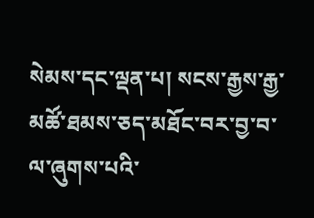སེམས་དང་ལྡན་པ། སངས་རྒྱས་རྒྱ་མཚོ་ཐམས་ཅད་མཐོང་བར་བྱ་བ་ལ་ཞུགས་པའི་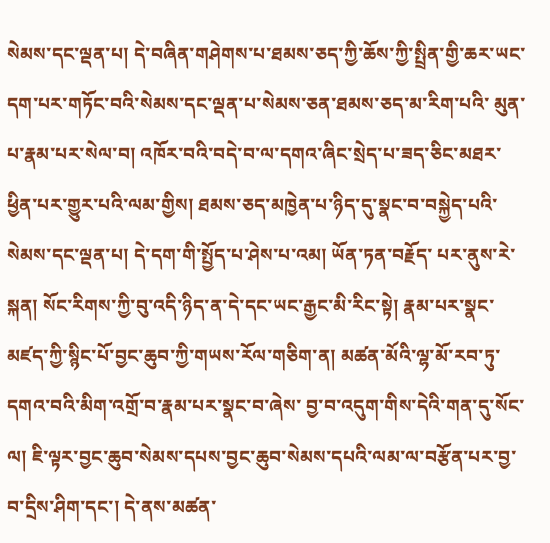སེམས་དང་ལྡན་པ། དེ་བཞིན་གཤེགས་པ་ཐམས་ཅད་ཀྱི་ཆོས་ཀྱི་སྤྲིན་གྱི་ཆར་ཡང་དག་པར་གཏོང་བའི་སེམས་དང་ལྡན་པ་སེམས་ཅན་ཐམས་ཅད་མ་རིག་པའི་ མུན་པ་རྣམ་པར་སེལ་བ། འཁོར་བའི་བདེ་བ་ལ་དགའ་ཞིང་སྲེད་པ་ཟད་ཅིང་མཐར་ཕྱིན་པར་གྱུར་པའི་ལམ་གྱིས། ཐམས་ཅད་མཁྱེན་པ་ཉིད་དུ་སྣང་བ་བསྐྱེད་པའི་སེམས་དང་ལྡན་པ། དེ་དག་གི་སྤྱོད་པ་ཤེས་པ་འམ། ཡོན་ཏན་བརྗོད་ པར་ནུས་རེ་སྐན། སོང་རིགས་ཀྱི་བུ་འདི་ཉིད་ན་དེ་དང་ཡང་རྒྱང་མི་རིང་སྟེ། རྣམ་པར་སྣང་མཛད་ཀྱི་སྙིང་པོ་བྱང་ཆུབ་ཀྱི་གཡས་རོལ་གཅིག་ན། མཚན་མོའི་ལྷ་མོ་རབ་ཏུ་དགའ་བའི་མིག་འགྲོ་བ་རྣམ་པར་སྣང་བ་ཞེས་ བྱ་བ་འདུག་གིས་དེའི་གན་དུ་སོང་ལ། ཇི་ལྟར་བྱང་ཆུབ་སེམས་དཔས་བྱང་ཆུབ་སེམས་དཔའི་ལམ་ལ་བརྩོན་པར་བྱ་བ་དྲིས་ཤིག་དང་། དེ་ནས་མཚན་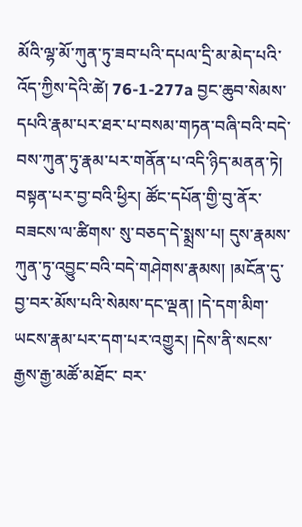མོའི་ལྷ་མོ་ཀུན་ཏུ་ཟབ་པའི་དཔལ་དྲི་མ་མེད་པའི་འོད་ཀྱིས་དེའི་ཚེ། 76-1-277a བྱང་ཆུབ་སེམས་དཔའི་རྣམ་པར་ཐར་པ་བསམ་གཏན་བཞི་བའི་བདེ་བས་ཀུན་ཏུ་རྣམ་པར་གནོན་པ་འདི་ཉིད་མནན་ཏེ། བསྟན་པར་བྱ་བའི་ཕྱིར། ཚོང་དཔོན་གྱི་བུ་ནོར་བཟངས་ལ་ཚིགས་ སུ་བཅད་དེ་སྨྲས་པ། དུས་རྣམས་ཀུན་ཏུ་འབྱུང་བའི་བདེ་གཤེགས་རྣམས། །མངོན་དུ་བྱ་བར་མོས་པའི་སེམས་དང་ལྡན། །དེ་དག་མིག་ཡངས་རྣམ་པར་དག་པར་འགྱུར། །དེས་ནི་སངས་རྒྱས་རྒྱ་མཚོ་མཐོང་ བར་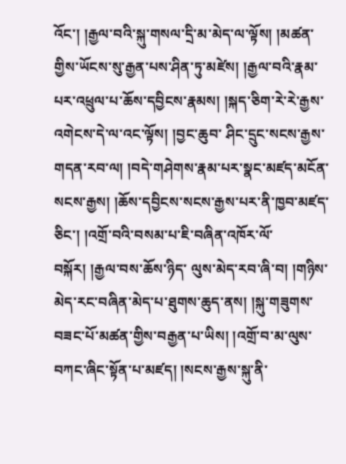འོང་། །རྒྱལ་བའི་སྐུ་གསལ་དྲི་མ་མེད་ལ་ལྟོས། །མཚན་གྱིས་ཡོངས་སུ་རྒྱན་པས་ཤིན་ཏུ་མཛེས། །རྒྱལ་བའི་རྣམ་པར་འཕྲུལ་པ་ཆོས་དབྱིངས་རྣམས། །སྐད་ཅིག་རེ་རེ་རྒྱས་འགེངས་དེ་ལ་འང་ལྟོས། །བྱང་ཆུབ་ ཤིང་དྲུང་སངས་རྒྱས་གདན་རབ་ལ། །བདེ་གཤེགས་རྣམ་པར་སྣང་མཛད་མངོན་སངས་རྒྱས། །ཆོས་དབྱིངས་སངས་རྒྱས་པར་ནི་ཁྱབ་མཛད་ཅིང་། །འགྲོ་བའི་བསམ་པ་ཇི་བཞིན་འཁོར་ལོ་བསྐོར། །རྒྱལ་བས་ཆོས་ཉིད་ ལུས་མེད་རབ་ཞི་བ། །གཉིས་མེད་རང་བཞིན་མེད་པ་ཐུགས་ཆུད་ནས། །སྐུ་གཟུགས་བཟང་པོ་མཚན་གྱིས་བརྒྱན་པ་ཡིས། །འགྲོ་བ་མ་ལུས་བཀང་ཞིང་སྟོན་པ་མཛད། །སངས་རྒྱས་སྐུ་ནི་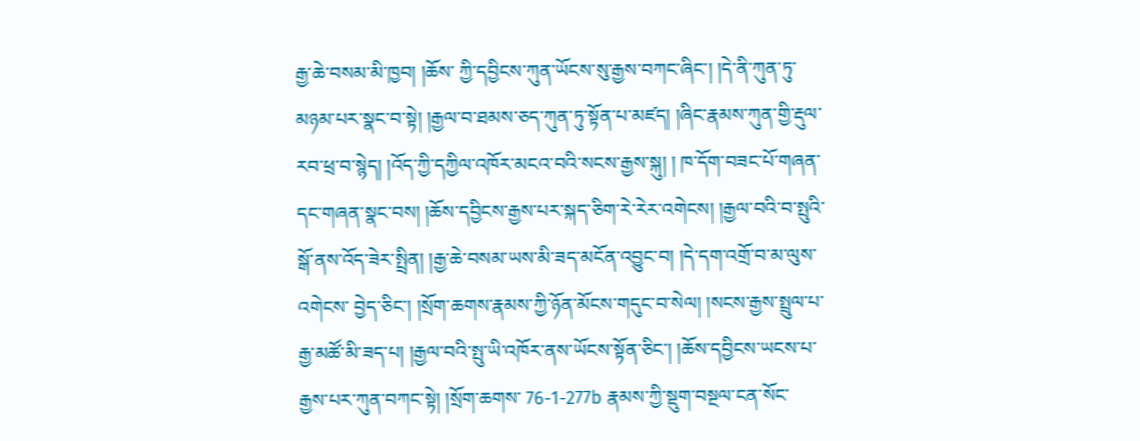རྒྱ་ཆེ་བསམ་མི་ཁྱབ། །ཆོས་ ཀྱི་དབྱིངས་ཀུན་ཡོངས་སུ་རྒྱས་བཀང་ཞིང་། །དེ་ནི་ཀུན་ཏུ་མཉམ་པར་སྣང་བ་སྟེ། །རྒྱལ་བ་ཐམས་ཅད་ཀུན་ཏུ་སྟོན་པ་མཛད། །ཞིང་རྣམས་ཀུན་གྱི་རྡུལ་རབ་ཕྲ་བ་སྙེད། །འོད་ཀྱི་དཀྱིལ་འཁོར་མངའ་བའི་སངས་རྒྱས་སྐུ། ། ཁ་དོག་བཟང་པོ་གཞན་དང་གཞན་སྣང་བས། །ཆོས་དབྱིངས་རྒྱས་པར་སྐད་ཅིག་རེ་རེར་འགེངས། །རྒྱལ་བའི་བ་སྤུའི་སྒོ་ནས་འོད་ཟེར་སྤྲིན། །རྒྱ་ཆེ་བསམ་ཡས་མི་ཟད་མངོན་འབྱུང་བ། །དེ་དག་འགྲོ་བ་མ་ལུས་འགེངས་ བྱེད་ཅིང་། །སྲོག་ཆགས་རྣམས་ཀྱི་ཉོན་མོངས་གདུང་བ་སེལ། །སངས་རྒྱས་སྤྲུལ་པ་རྒྱ་མཚོ་མི་ཟད་པ། །རྒྱལ་བའི་སྤུ་ཡི་འཁོར་ནས་ཡོངས་སྟོན་ཅིང་། །ཆོས་དབྱིངས་ཡངས་པ་རྒྱས་པར་ཀུན་བཀང་སྟེ། །སྲོག་ཆགས་ 76-1-277b རྣམས་ཀྱི་སྡུག་བསྔལ་ངན་སོང་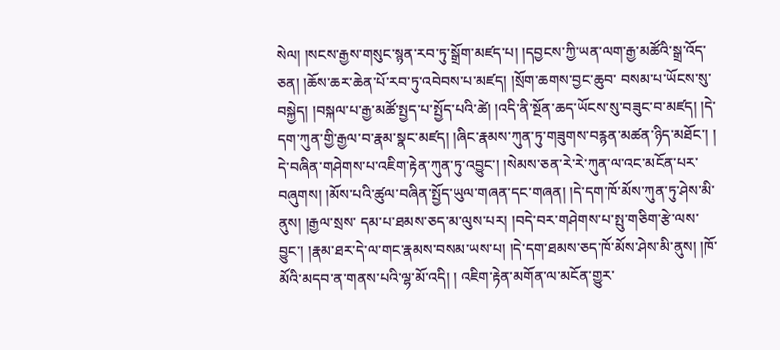སེལ། །སངས་རྒྱས་གསུང་སྙན་རབ་ཏུ་སྒྲོག་མཛད་པ། །དབྱངས་ཀྱི་ཡན་ལག་རྒྱ་མཚོའི་སྒྲ་འོད་ཅན། །ཆོས་ཆར་ཆེན་པོ་རབ་ཏུ་འབེབས་པ་མཛད། །སྲོག་ཆགས་བྱང་ཆུབ་ བསམ་པ་ཡོངས་སུ་བསྐྱེད། །བསྐལ་པ་རྒྱ་མཚོ་སྤྱད་པ་སྤྱོད་པའི་ཚེ། །འདི་ནི་སྔོན་ཆད་ཡོངས་སུ་བཟུང་བ་མཛད། །དེ་དག་ཀུན་གྱི་རྒྱལ་བ་རྣམ་སྣང་མཛད། །ཞིང་རྣམས་ཀུན་ཏུ་གཟུགས་བརྙན་མཚན་ཉིད་མཐོང་། ། དེ་བཞིན་གཤེགས་པ་འཇིག་རྟེན་ཀུན་ཏུ་འབྱུང་། །སེམས་ཅན་རེ་རེ་ཀུན་ལ་འང་མངོན་པར་བཞུགས། །མོས་པའི་ཚུལ་བཞིན་སྤྱོད་ཡུལ་གཞན་དང་གཞན། །དེ་དག་ཁོ་མོས་ཀུན་ཏུ་ཤེས་མི་ནུས། །རྒྱལ་སྲས་ དམ་པ་ཐམས་ཅད་མ་ལུས་པར། །བདེ་བར་གཤེགས་པ་སྤུ་གཅིག་རྩེ་ལས་བྱུང་། །རྣམ་ཐར་དེ་ལ་གང་རྣམས་བསམ་ཡས་པ། །དེ་དག་ཐམས་ཅད་ཁོ་མོས་ཤེས་མི་ནུས། །ཁོ་མོའི་མདབ་ན་གནས་པའི་ལྷ་མོ་འདི། ། འཇིག་རྟེན་མགོན་ལ་མངོན་གྱུར་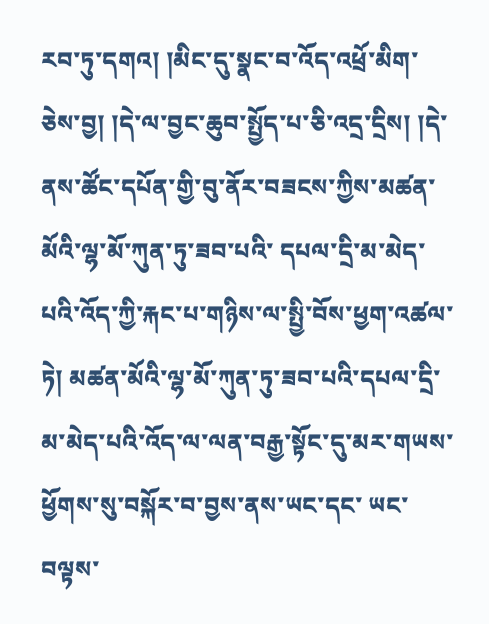རབ་ཏུ་དགའ། །མིང་དུ་སྣང་བ་འོད་འཕྲོ་མིག་ཅེས་བྱ། །དེ་ལ་བྱང་ཆུབ་སྤྱོད་པ་ཅི་འདྲ་དྲིས། །དེ་ནས་ཚོང་དཔོན་གྱི་བུ་ནོར་བཟངས་ཀྱིས་མཚན་མོའི་ལྷ་མོ་ཀུན་ཏུ་ཟབ་པའི་ དཔལ་དྲི་མ་མེད་པའི་འོད་ཀྱི་རྐང་པ་གཉིས་ལ་སྤྱི་བོས་ཕྱག་འཚལ་ཏེ། མཚན་མོའི་ལྷ་མོ་ཀུན་ཏུ་ཟབ་པའི་དཔལ་དྲི་མ་མེད་པའི་འོད་ལ་ལན་བརྒྱ་སྟོང་དུ་མར་གཡས་ཕྱོགས་སུ་བསྐོར་བ་བྱས་ནས་ཡང་དང་ ཡང་བལྟས་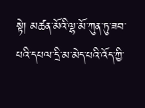སྟེ། མཚན་མོའི་ལྷ་མོ་ཀུན་ཏུ་ཟབ་པའི་དཔལ་དྲི་མ་མེད་པའི་འོད་ཀྱི་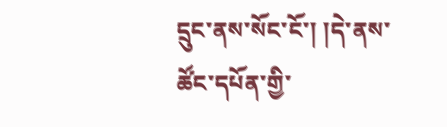དྲུང་ནས་སོང་ངོ་། །དེ་ནས་ཚོང་དཔོན་གྱི་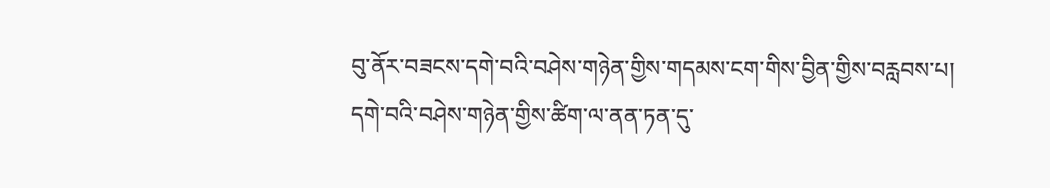བུ་ནོར་བཟངས་དགེ་བའི་བཤེས་གཉེན་གྱིས་གདམས་ངག་གིས་བྱིན་གྱིས་བརླབས་པ། དགེ་བའི་བཤེས་གཉེན་གྱིས་ཚིག་ལ་ནན་ཏན་དུ་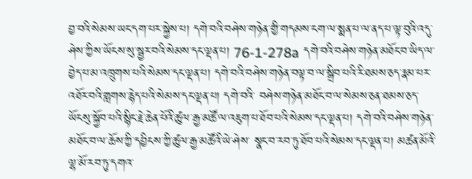བྱ་བའི་སེམས་ཡང་དག་པར་སྐྱེས་པ། དགེ་བའི་བཤེས་གཉེན་གྱི་གདམས་ངག་ལ་སྨན་པ་ལ་ནད་པ་ལྟ་བུའི་འདུ་ཤེས་ཀྱིས་ཡོངས་སུ་སྦྱར་བའི་སེམས་དང་ལྡན་པ། 76-1-278a དགེ་བའི་བཤེས་གཉེན་མཐོང་བ་ཡིད་ལ་བྱེད་པ་མ་འཁྲུགས་པའི་སེམས་དང་ལྡན་པ། དགེ་བའི་བཤེས་གཉེན་བལྟ་བ་ལ་སྒྲིབ་པའི་རི་ཐམས་ཅད་རྣམ་པར་འཐོར་བའི་གླགས་རྙེད་པའི་སེམས་དང་ལྡན་པ། དགེ་བའི་ བཤེས་གཉེན་མཐོང་བ་ལ་སེམས་ཅན་ཐམས་ཅད་ཡོངསུ་སྐྱོབ་པའི་སྙིང་རྗེ་ཆེན་པོའི་ཚུལ་རྒྱ་མཚོ་ལ་འཇུག་པ་ཐོབ་པའི་སེམས་དང་ལྡན་པ། དགེ་བའི་བཤེས་གཉེན་མཐོང་བ་ལ་ཆོས་ཀྱི་དབྱིངས་ཀྱི་ཚུལ་རྒྱ་མཚོའི་ཡེ་ཤེས་ སྣང་བ་རབ་ཏུ་ཐོབ་པའི་སེམས་དང་ལྡན་པ། མཚན་མོའི་ལྷ་མོ་རབ་ཏུ་དགའ་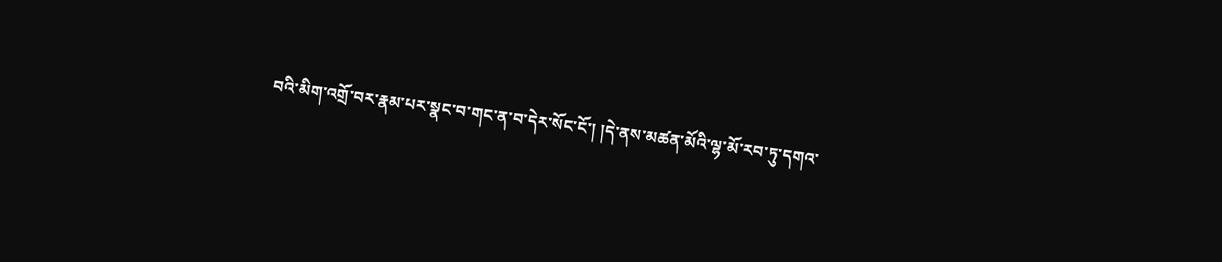བའི་མིག་འགྲོ་བར་རྣམ་པར་སྣང་བ་གང་ན་བ་དེར་སོང་ངོ་། །དེ་ནས་མཚན་མོའི་ལྷ་མོ་རབ་ཏུ་དགའ་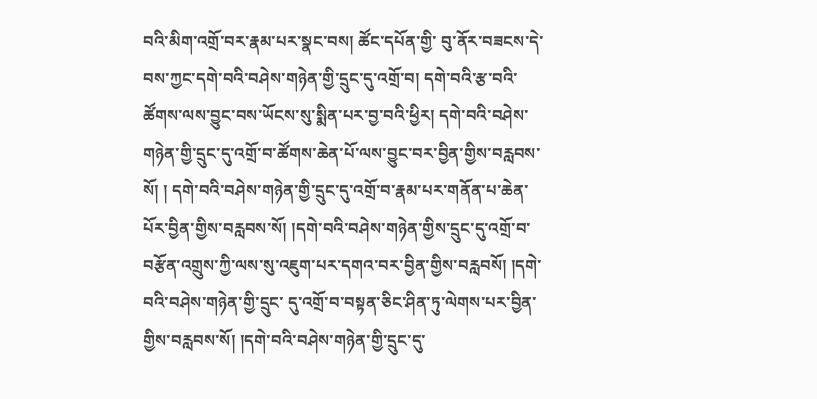བའི་མིག་འགྲོ་བར་རྣམ་པར་སྣང་བས། ཚོང་དཔོན་གྱི་ བུ་ནོར་བཟངས་དེ་བས་ཀྱང་དགེ་བའི་བཤེས་གཉེན་གྱི་དྲུང་དུ་འགྲོ་བ། དགེ་བའི་རྩ་བའི་ཚོགས་ལས་བྱུང་བས་ཡོངས་སུ་སྨིན་པར་བྱ་བའི་ཕྱིར། དགེ་བའི་བཤེས་གཉེན་གྱི་དྲུང་དུ་འགྲོ་བ་ཚོགས་ཆེན་པོ་ལས་བྱུང་བར་བྱིན་གྱིས་བརླབས་སོ། ། དགེ་བའི་བཤེས་གཉེན་གྱི་དྲུང་དུ་འགྲོ་བ་རྣམ་པར་གནོན་པ་ཆེན་པོར་བྱིན་གྱིས་བརླབས་སོ། །དགེ་བའི་བཤེས་གཉེན་གྱིས་དྲུང་དུ་འགྲོ་བ་བརྩོན་འགྲུས་ཀྱི་ལས་སུ་འཇུག་པར་དགའ་བར་བྱིན་གྱིས་བརླབསོ། །དགེ་བའི་བཤེས་གཉེན་གྱི་དྲུང་ དུ་འགྲོ་བ་བསྟན་ཅིང་ཤིན་ཏུ་ལེགས་པར་བྱིན་གྱིས་བརླབས་སོ། །དགེ་བའི་བཤེས་གཉེན་གྱི་དྲུང་དུ་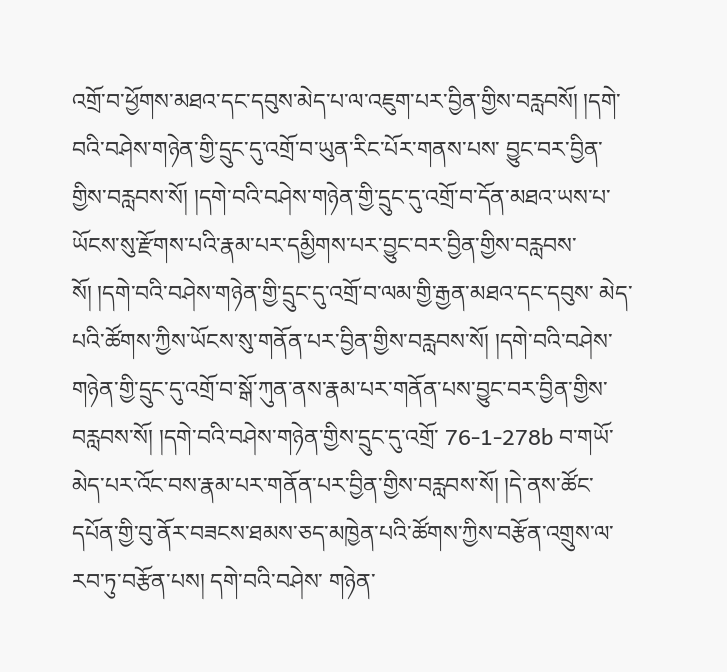འགྲོ་བ་ཕྱོགས་མཐའ་དང་དབུས་མེད་པ་ལ་འཇུག་པར་བྱིན་གྱིས་བརླབསོ། །དགེ་བའི་བཤེས་གཉེན་གྱི་དྲུང་དུ་འགྲོ་བ་ཡུན་རིང་པོར་གནས་པས་ བྱུང་བར་བྱིན་གྱིས་བརླབས་སོ། །དགེ་བའི་བཤེས་གཉེན་གྱི་དྲུང་དུ་འགྲོ་བ་དོན་མཐའ་ཡས་པ་ཡོངས་སུ་རྫོགས་པའི་རྣམ་པར་དམྱིགས་པར་བྱུང་བར་བྱིན་གྱིས་བརླབས་སོ། །དགེ་བའི་བཤེས་གཉེན་གྱི་དྲུང་དུ་འགྲོ་བ་ལམ་གྱི་རྒྱན་མཐའ་དང་དབུས་ མེད་པའི་ཚོགས་ཀྱིས་ཡོངས་སུ་གནོན་པར་བྱིན་གྱིས་བརླབས་སོ། །དགེ་བའི་བཤེས་གཉེན་གྱི་དྲུང་དུ་འགྲོ་བ་སྒོ་ཀུན་ནས་རྣམ་པར་གནོན་པས་བྱུང་བར་བྱིན་གྱིས་བརླབས་སོ། །དགེ་བའི་བཤེས་གཉེན་གྱིས་དྲུང་དུ་འགྲོ་ 76-1-278b བ་གཡོ་མེད་པར་འོང་བས་རྣམ་པར་གནོན་པར་བྱིན་གྱིས་བརླབས་སོ། །དེ་ནས་ཚོང་དཔོན་གྱི་བུ་ནོར་བཟངས་ཐམས་ཅད་མཁྱེན་པའི་ཚོགས་ཀྱིས་བརྩོན་འགྲུས་ལ་རབ་ཏུ་བརྩོན་པས། དགེ་བའི་བཤེས་ གཉེན་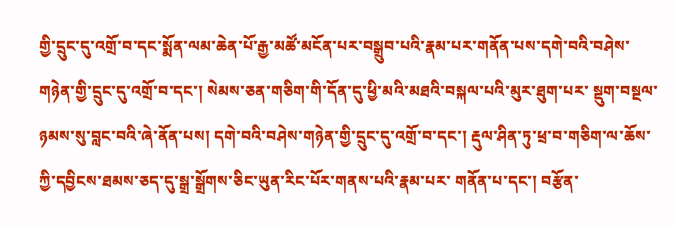གྱི་དྲུང་དུ་འགྲོ་བ་དང་སྨོན་ལམ་ཆེན་པོ་རྒྱ་མཚོ་མངོན་པར་བསྒྲུབ་པའི་རྣམ་པར་གནོན་པས་དགེ་བའི་བཤེས་གཉེན་གྱི་དྲུང་དུ་འགྲོ་བ་དང་། སེམས་ཅན་གཅིག་གི་དོན་དུ་ཕྱི་མའི་མཐའི་བསྐལ་པའི་མུར་ཐུག་པར་ སྡུག་བསྔལ་ཉམས་སུ་བླང་བའི་ཞེ་ནོན་པས། དགེ་བའི་བཤེས་གཉེན་གྱི་དྲུང་དུ་འགྲོ་བ་དང་། རྡུལ་ཤིན་ཏུ་ཕྲ་བ་གཅིག་ལ་ཆོས་ཀྱི་དབྱིངས་ཐམས་ཅད་དུ་སྒྲ་སྒྲོགས་ཅིང་ཡུན་རིང་པོར་གནས་པའི་རྣམ་པར་ གནོན་པ་དང་། བརྩོན་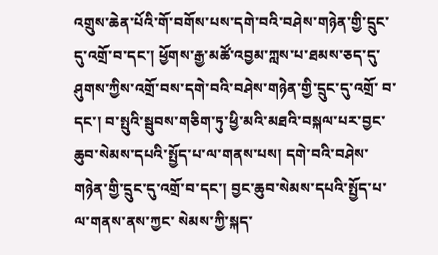འགྲུས་ཆེན་པོའི་གོ་བགོས་པས་དགེ་བའི་བཤེས་གཉེན་གྱི་དྲུང་དུ་འགྲོ་བ་དང་། ཕྱོགས་རྒྱ་མཚོ་འབྱམ་ཀླས་པ་ཐམས་ཅད་དུ་ཤུགས་ཀྱིས་འགྲོ་བས་དགེ་བའི་བཤེས་གཉེན་གྱི་དྲུང་དུ་འགྲོ་ བ་དང་། བ་སྤུའི་སྦུབས་གཅིག་ཏུ་ཕྱི་མའི་མཐའི་བསྐལ་པར་བྱང་ཆུབ་སེམས་དཔའི་སྤྱོད་པ་ལ་གནས་པས། དགེ་བའི་བཤེས་གཉེན་གྱི་དྲུང་དུ་འགྲོ་བ་དང་། བྱང་ཆུབ་སེམས་དཔའི་སྤྱོད་པ་ལ་གནས་ནས་ཀྱང་ སེམས་ཀྱི་སྐད་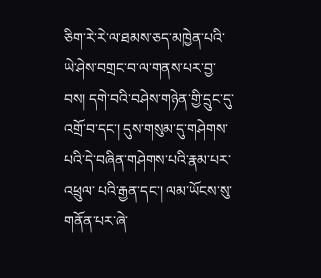ཅིག་རེ་རེ་ལ་ཐམས་ཅད་མཁྱེན་པའི་ཡེ་ཤེས་བགྲང་བ་ལ་གནས་པར་བྱ་བས། དགེ་བའི་བཤེས་གཉེན་གྱི་དྲུང་དུ་འགྲོ་བ་དང་། དུས་གསུམ་དུ་གཤེགས་པའི་དེ་བཞིན་གཤེགས་པའི་རྣམ་པར་འཕྲུལ་ པའི་རྒྱན་དང་། ལམ་ཡོངས་སུ་གནོན་པར་ཞེ་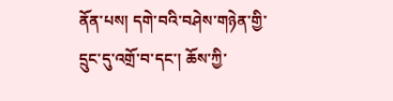ནོན་པས། དགེ་བའི་བཤེས་གཉེན་གྱི་དྲུང་དུ་འགྲོ་བ་དང་། ཆོས་ཀྱི་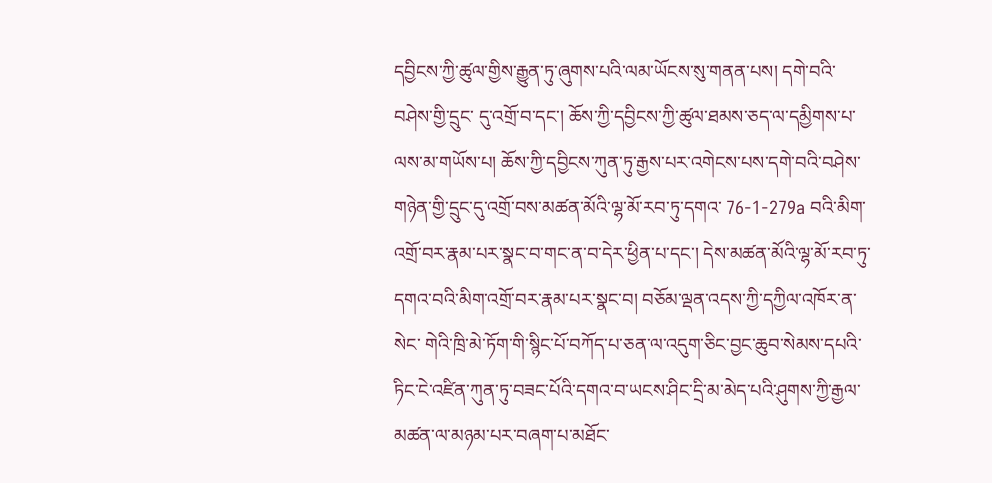དབྱིངས་ཀྱི་ཚུལ་གྱིས་རྒྱུན་ཏུ་ཞུགས་པའི་ལམ་ཡོངས་སུ་གནན་པས། དགེ་བའི་བཤེས་གྱི་དྲུང་ དུ་འགྲོ་བ་དང་། ཆོས་ཀྱི་དབྱིངས་ཀྱི་ཚུལ་ཐམས་ཅད་ལ་དམྱིགས་པ་ལས་མ་གཡོས་པ། ཆོས་ཀྱི་དབྱིངས་ཀུན་ཏུ་རྒྱས་པར་འགེངས་པས་དགེ་བའི་བཤེས་གཉེན་གྱི་དྲུང་དུ་འགྲོ་བས་མཚན་མོའི་ལྷ་མོ་རབ་ཏུ་དགའ་ 76-1-279a བའི་མིག་འགྲོ་བར་རྣམ་པར་སྣང་བ་གང་ན་བ་དེར་ཕྱིན་པ་དང་། དེས་མཚན་མོའི་ལྷ་མོ་རབ་ཏུ་དགའ་བའི་མིག་འགྲོ་བར་རྣམ་པར་སྣང་བ། བཅོམ་ལྡན་འདས་ཀྱི་དཀྱིལ་འཁོར་ན་སེང་ གེའི་ཁྲི་མེ་ཏོག་གི་སྙིང་པོ་བཀོད་པ་ཅན་ལ་འདུག་ཅིང་བྱང་ཆུབ་སེམས་དཔའི་ཏིང་ངེ་འཛིན་ཀུན་ཏུ་བཟང་པོའི་དགའ་བ་ཡངས་ཤིང་དྲི་མ་མེད་པའི་ཤུགས་ཀྱི་རྒྱལ་མཚན་ལ་མཉམ་པར་བཞག་པ་མཐོང་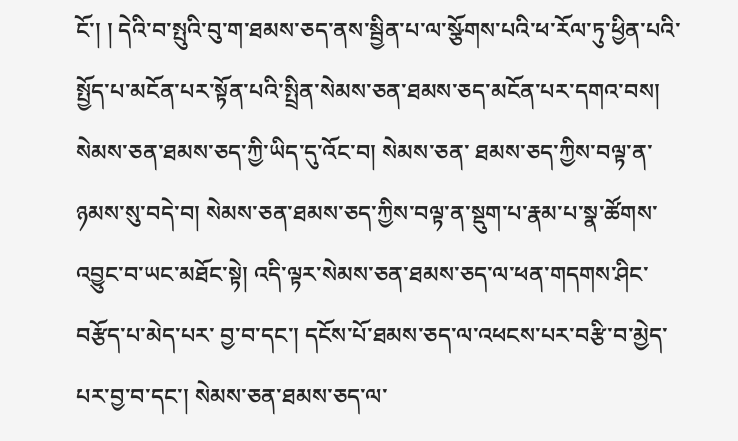ངོ་། ། དེའི་བ་སྤུའི་བུ་ག་ཐམས་ཅད་ནས་སྦྱིན་པ་ལ་སྩོགས་པའི་ཕ་རོལ་ཏུ་ཕྱིན་པའི་སྤྱོད་པ་མངོན་པར་སྟོན་པའི་སྤྲིན་སེམས་ཅན་ཐམས་ཅད་མངོན་པར་དགའ་བས། སེམས་ཅན་ཐམས་ཅད་ཀྱི་ཡིད་དུ་འོང་བ། སེམས་ཅན་ ཐམས་ཅད་ཀྱིས་བལྟ་ན་ཉམས་སུ་བདེ་བ། སེམས་ཅན་ཐམས་ཅད་ཀྱིས་བལྟ་ན་སྡུག་པ་རྣམ་པ་སྣ་ཚོགས་འབྱུང་བ་ཡང་མཐོང་སྟེ། འདི་ལྟར་སེམས་ཅན་ཐམས་ཅད་ལ་ཕན་གདགས་ཤིང་བརྩོད་པ་མེད་པར་ བྱ་བ་དང་། དངོས་པོ་ཐམས་ཅད་ལ་འཕངས་པར་བརྩི་བ་མྱེད་པར་བྱ་བ་དང་། སེམས་ཅན་ཐམས་ཅད་ལ་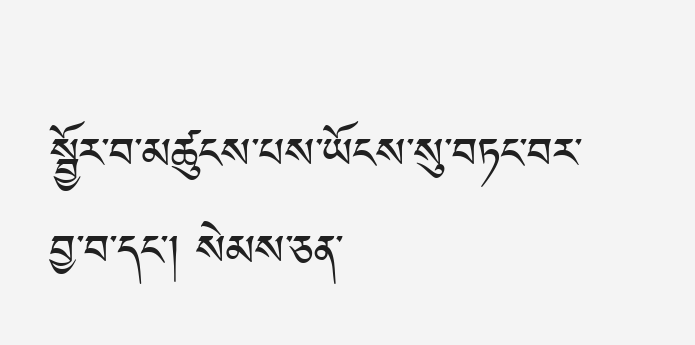སྦྱོར་བ་མཚུངས་པས་ཡོངས་སུ་བཏང་བར་བྱ་བ་དང་། སེམས་ཅན་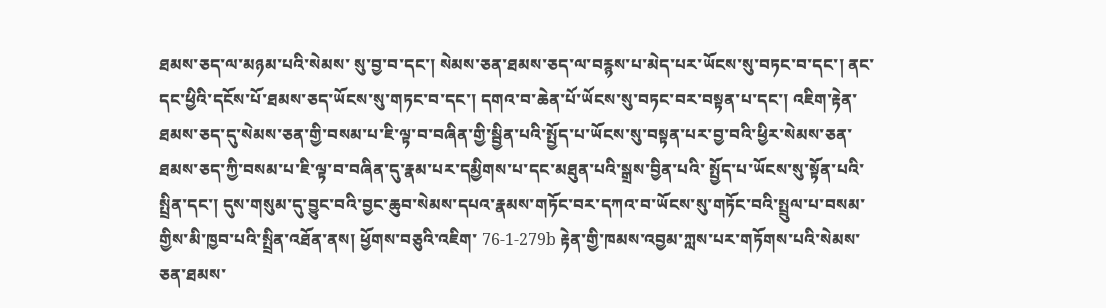ཐམས་ཅད་ལ་མཉམ་པའི་སེམས་ སུ་བྱ་བ་དང་། སེམས་ཅན་ཐམས་ཅད་ལ་བརྙས་པ་མེད་པར་ཡོངས་སུ་བཏང་བ་དང་། ནང་དང་ཕྱིའི་དངོས་པོ་ཐམས་ཅད་ཡོངས་སུ་གཏང་བ་དང་། དགའ་བ་ཆེན་པོ་ཡོངས་སུ་བཏང་བར་བསྟན་པ་དང་། འཇིག་རྟེན་ ཐམས་ཅད་དུ་སེམས་ཅན་གྱི་བསམ་པ་ཇི་ལྟ་བ་བཞིན་གྱི་སྦྱིན་པའི་སྤྱོད་པ་ཡོངས་སུ་བསྟན་པར་བྱ་བའི་ཕྱིར་སེམས་ཅན་ཐམས་ཅད་ཀྱི་བསམ་པ་ཇི་ལྟ་བ་བཞིན་དུ་རྣམ་པར་དམྱིགས་པ་དང་མཐུན་པའི་སྒྲས་བྱིན་པའི་ སྤྱོད་པ་ཡོངས་སུ་སྟོན་པའི་སྤྲིན་དང་། དུས་གསུམ་དུ་བྱུང་བའི་བྱང་ཆུབ་སེམས་དཔའ་རྣམས་གཏོང་བར་དཀའ་བ་ཡོངས་སུ་གཏོང་བའི་སྤྲུལ་པ་བསམ་གྱིས་མི་ཁྱབ་པའི་སྤྲིན་འཐོན་ནས། ཕྱོགས་བཅུའི་འཇིག་ 76-1-279b རྟེན་གྱི་ཁམས་འབྱམ་ཀླས་པར་གཏོགས་པའི་སེམས་ཅན་ཐམས་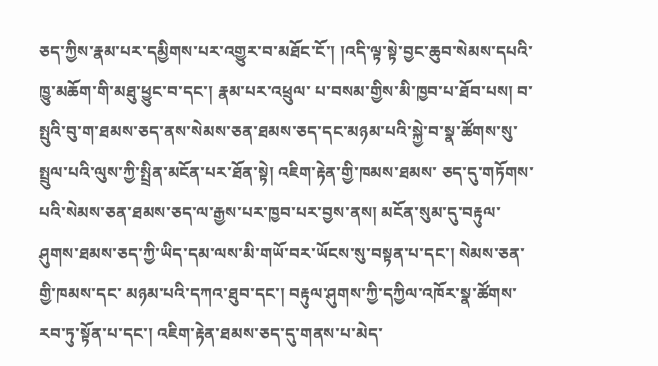ཅད་ཀྱིས་རྣམ་པར་དམྱིགས་པར་འགྱུར་བ་མཐོང་ངོ་། །འདི་ལྟ་སྟེ་བྱང་ཆུབ་སེམས་དཔའི་ཁྱུ་མཆོག་གི་མཐུ་ཕྱུང་བ་དང་། རྣམ་པར་འཕྲུལ་ པ་བསམ་གྱིས་མི་ཁྱབ་པ་ཐོབ་པས། བ་སྤུའི་བུ་ག་ཐམས་ཅད་ནས་སེམས་ཅན་ཐམས་ཅད་དང་མཉམ་པའི་སྐྱེ་བ་སྣ་ཚོགས་སུ་སྤྲུལ་པའི་ལུས་ཀྱི་སྤྲིན་མངོན་པར་ཐོན་སྟེ། འཇིག་རྟེན་གྱི་ཁམས་ཐམས་ ཅད་དུ་གཏོགས་པའི་སེམས་ཅན་ཐམས་ཅད་ལ་རྒྱས་པར་ཁྱབ་པར་བྱས་ནས། མངོན་སུམ་དུ་བརྟུལ་ཤུགས་ཐམས་ཅད་ཀྱི་ཡིད་དམ་ལས་མི་གཡོ་བར་ཡོངས་སུ་བསྟན་པ་དང་། སེམས་ཅན་གྱི་ཁམས་དང་ མཉམ་པའི་དཀའ་ཐུབ་དང་། བརྟུལ་ཤུགས་ཀྱི་དཀྱིལ་འཁོར་སྣ་ཚོགས་རབ་ཏུ་སྟོན་པ་དང་། འཇིག་རྟེན་ཐམས་ཅད་དུ་གནས་པ་མེད་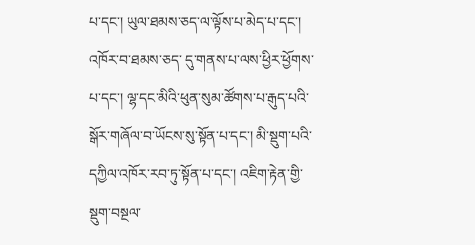པ་དང་། ཡུལ་ཐམས་ཅད་ལ་ལྟོས་པ་མེད་པ་དང་། འཁོར་བ་ཐམས་ཅད་ དུ་གནས་པ་ལས་ཕྱིར་ཕྱོགས་པ་དང་། ལྷ་དང་མིའི་ཕུན་སུམ་ཚོགས་པ་རྒུད་པའི་སྒོར་གཞོལ་བ་ཡོངས་སུ་སྟོན་པ་དང་། མི་སྡུག་པའི་དཀྱིལ་འཁོར་རབ་ཏུ་སྟོན་པ་དང་། འཇིག་རྟེན་གྱི་སྡུག་བསྔལ་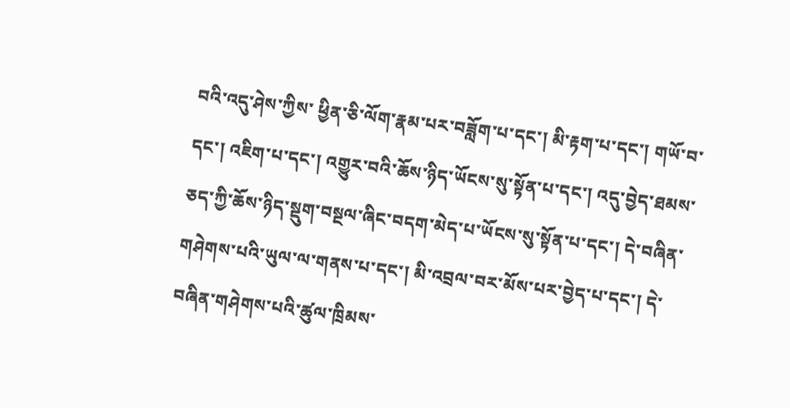བའི་འདུ་ཤེས་ཀྱིས་ ཕྱིན་ཅི་ལོག་རྣམ་པར་བཟློག་པ་དང་། མི་རྟག་པ་དང་། གཡོ་བ་དང་། འཇིག་པ་དང་། འགྱུར་བའི་ཆོས་ཉིད་ཡོངས་སུ་སྟོན་པ་དང་། འདུ་བྱེད་ཐམས་ཅད་ཀྱི་ཆོས་ཉིད་སྡུག་བསྔལ་ཞིང་བདག་མེད་པ་ཡོངས་སུ་སྟོན་པ་དང་། དེ་བཞིན་གཤེགས་པའི་ཡུལ་ལ་གནས་པ་དང་། མི་འབྲལ་བར་མོས་པར་བྱེད་པ་དང་། དེ་བཞིན་གཤེགས་པའི་ཚུལ་ཁྲིམས་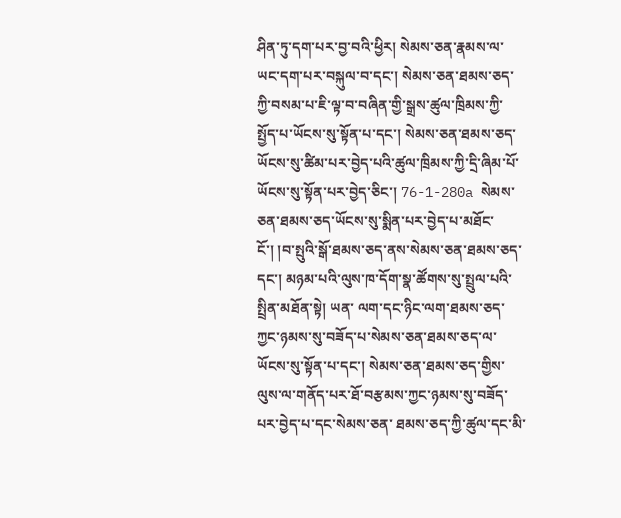ཤིན་ཏུ་དག་པར་བྱ་བའི་ཕྱིར། སེམས་ཅན་རྣམས་ལ་ཡང་དག་པར་བསྐུལ་བ་དང་། སེམས་ཅན་ཐམས་ཅད་ཀྱི་བསམ་པ་ཇི་ལྟ་བ་བཞིན་གྱི་སྒྲས་ཚུལ་ཁྲིམས་ཀྱི་སྤྱོད་པ་ཡོངས་སུ་སྟོན་པ་དང་། སེམས་ཅན་ཐམས་ཅད་ཡོངས་སུ་ཚིམ་པར་བྱེད་པའི་ཚུལ་ཁྲིམས་ཀྱི་དྲི་ཞིམ་པོ་ཡོངས་སུ་སྟོན་པར་བྱེད་ཅིང་། 76-1-280a སེམས་ཅན་ཐམས་ཅད་ཡོངས་སུ་སྨིན་པར་བྱེད་པ་མཐོང་ངོ་། །བ་སྤུའི་སྒོ་ཐམས་ཅད་ནས་སེམས་ཅན་ཐམས་ཅད་དང་། མཉམ་པའི་ལུས་ཁ་དོག་སྣ་ཚོགས་སུ་སྤྲུལ་པའི་སྤྲིན་མཐོན་སྟེ། ཡན་ ལག་དང་ཉིང་ལག་ཐམས་ཅད་ཀྱང་ཉམས་སུ་བཟོད་པ་སེམས་ཅན་ཐམས་ཅད་ལ་ཡོངས་སུ་སྟོན་པ་དང་། སེམས་ཅན་ཐམས་ཅད་གྱིས་ལུས་ལ་གནོད་པར་ཐོ་བརྩམས་ཀྱང་ཉམས་སུ་བཟོད་པར་བྱེད་པ་དང་སེམས་ཅན་ ཐམས་ཅད་ཀྱི་ཚུལ་དང་མི་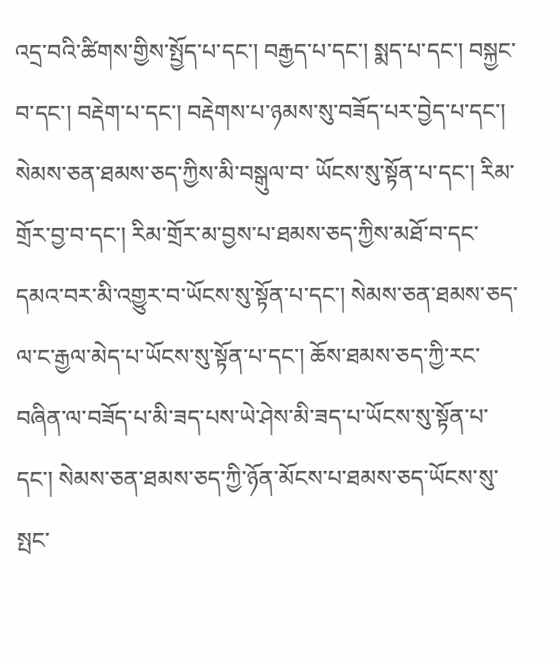འདྲ་བའི་ཚིགས་གྱིས་སྤྱོད་པ་དང་། བརྒྱད་པ་དང་། སྨད་པ་དང་། བསྐྱང་བ་དང་། བརྡེག་པ་དང་། བརྡེགས་པ་ཉམས་སུ་བཟོད་པར་བྱེད་པ་དང་། སེམས་ཅན་ཐམས་ཅད་ཀྱིས་མི་བསྒུལ་བ་ ཡོངས་སུ་སྟོན་པ་དང་། རིམ་གྲོར་བྱ་བ་དང་། རིམ་གྲོར་མ་བྱས་པ་ཐམས་ཅད་ཀྱིས་མཐོ་བ་དང་དམའ་བར་མི་འགྱུར་བ་ཡོངས་སུ་སྟོན་པ་དང་། སེམས་ཅན་ཐམས་ཅད་ལ་ང་རྒྱལ་མེད་པ་ཡོངས་སུ་སྟོན་པ་དང་། ཆོས་ཐམས་ཅད་ཀྱི་རང་བཞིན་ལ་བཟོད་པ་མི་ཟད་པས་ཡེ་ཤེས་མི་ཟད་པ་ཡོངས་སུ་སྟོན་པ་དང་། སེམས་ཅན་ཐམས་ཅད་ཀྱི་ཉོན་མོངས་པ་ཐམས་ཅད་ཡོངས་སུ་སྤང་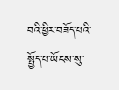བའི་ཕྱིར་བཟོད་པའི་སྤྱོད་པ་ཡོངས་སུ་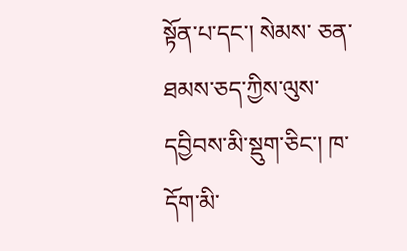སྟོན་པ་དང་། སེམས་ ཅན་ཐམས་ཅད་ཀྱིས་ལུས་དབྱིབས་མི་སྡུག་ཅིང་། ཁ་དོག་མི་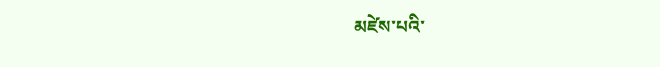མཛེས་པའི་